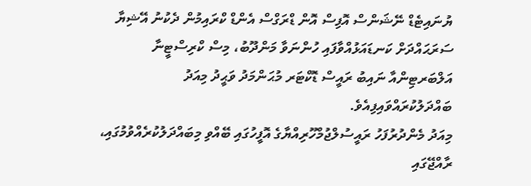ޔުނައިޓެޑް ނޭޝަންސް އޮފިސް އޮން ޑްރަގްސް އެންޑް ކްރައިމުން ދެކުނު އޭޝިޔާ ސަރަޙައްދަށް ކަނޑައަޅުއްވާފައި ހުންނަވާ މަންދޫބު، މިސް ކްރިސްޓީނާ އަލްބަރޓިންއާ ނައިބު ރައީސް ޑޮކްޓަރ މުޙަންމަދު ވަޙީދު މިއަދު ބައްދަލުކުރައްވައިފިއެވެ.
މިއަދު މެންދުރުފަހު ރައީސުލްޖުމްހޫރިއްޔާގެ އޮފީހުގައި ބޭއްވި މިބައްދަލުކުރެއްވުމުގައި، ރާއްޖޭގައި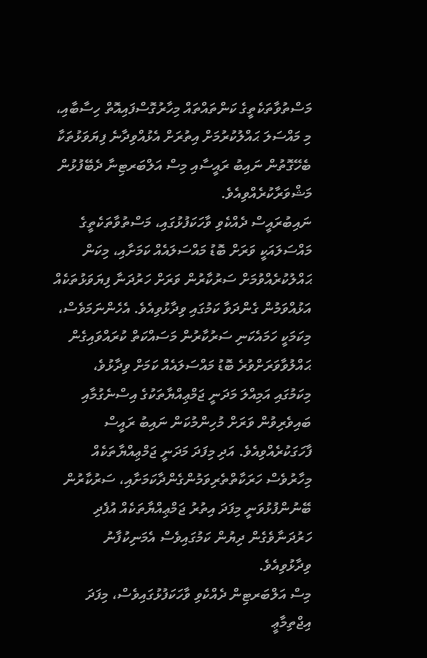މަސްތުވާތަކެތީގެ ކަންތައްތައް މިހާރުގޮސްފައިއޮތް ހިސާބާއި، މި މައްސަލަ ޙައްލުކުރުމަށް އިތުރަށް އެޅުއްވިދާނެ ފިޔަވަޅުތަކާ ބެހޭގޮތުން ނައިބު ރައީސާއި މިސް އަލްބަރޓިނާ ދެބޭފުޅުން މަޝްވަރާކުރެއްވިއެވެ.
ނައިބުރައީސް ދެއްކެވި ވާހަކަފުޅުގައި، މަސްތުވާތަކެތީގެ މައްސަލައަކީ ވަރަށް ބޮޑު މައްސަލައެއް ކަމަށާއި، މިކަން ޙައްލުކުރެއްވުމަށް ސަރުކާރުން ވަރަށް ހަރުދަނާ ފިޔަވަޅުތަކެއް އަޅުއްވަމުން ގެންދަވާ ކަމުގައި ވިދާޅުވިއެވެ. އެހެންނަމަވެސް، މިކަމަކީ ހަމައެކަނި ސަރުކާރުން މަސައްކަތް ކުރައްވައިގެން ޙައްލުވާވަރަށްވުރެ ބޮޑު މައްސަލައެއް ކަމަށް ވިދާޅުވެ، މިކަމުގައި އަމިއްލަ މަދަނީ ޖަމްޢިއްޔާތަކުގެ އިސްނެގުމާއި ބައިވެރިވުން ވަރަށް މުހިންމުކަން ނައިބު ރައީސް ފާހަގަކުރެއްވިއެވެ. އަދި މިފަދަ މަދަނީ ޖަމްޢިއްޔާތަކެއް މިހާރުވެސް ހަރަކާތްތެރިވަމުންގެންދާކަމަށާއި، ސަރުކާރުން ބޭނުންފުޅުވަނީ މިފަދަ އިތުރު ޖަމްޢިއްޔާތަކެއް އުފެދި ހަރުދަނާވެގެން ދިޔުން ކަމުގައިވެސް އެމަނިކުފާނު ވިދާޅުވިއެވެ.
މިސް އަލްބަރޓިން ދެއްކެވި ވާހަކަފުޅުގައިވެސް، މިފަދަ އިޖްތިމާޢީ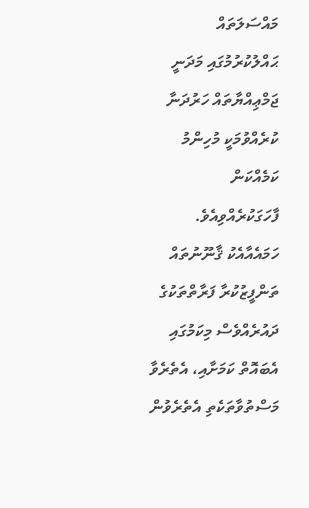މައްސަލަތައް ޙައްލުކުރުމުގައި މަދަނީ ޖަމްޢިއްޔާތައް ހަރުދަނާ ކުރެއްވުމަކީ މުހިންމު ކަމެއްކަން ފާހަގަކުރެއްވިއެވެ. ހަމައެއާއެކު ޤާނޫނުތައް ތަންފީޒުކުރާ ފަރާތްތަކުގެ ދައުރެއްވެސް މިކަމުގައި އެބައޮތް ކަމަށާއި، އެތެރެވާ މަސްތުވާތަކެތި އެތެރެވުން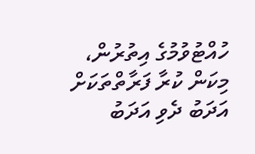ހުއްޓުވުމުގެ އިތުރުން، މިކަން ކުރާ ފަރާތްތަކަށް އަދަބު ދެވި އަދަބު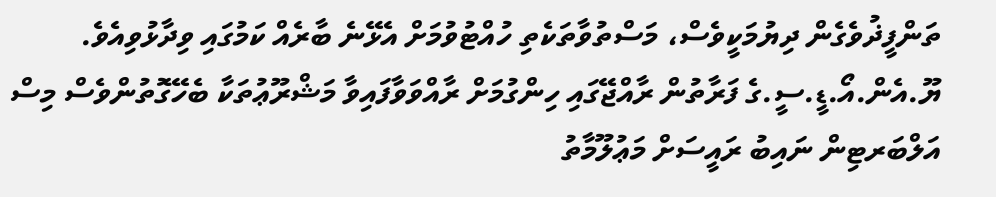ތަންފީޛުވެގެން ދިޔުމަކީވެސް، މަސްތުވާތަކެތި ހުއްޓުވުމަށް އެޅޭނެ ބާރެއް ކަމުގައި ވިދާޅުވިއެވެ.
ޔޫ.އެން.އޯ.ޑީ.ސީ.ގެ ފަރާތުން ރާއްޖޭގައި ހިންގުމަށް ރާއްވަވާފައިވާ މަޝްރޫޢުތަކާ ބެހޭގޮތުންވެސް މިސް އަލްބަރޓިން ނައިބު ރައީސަށް މަޢުލޫމާތު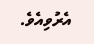އެރުވިއެވެ.